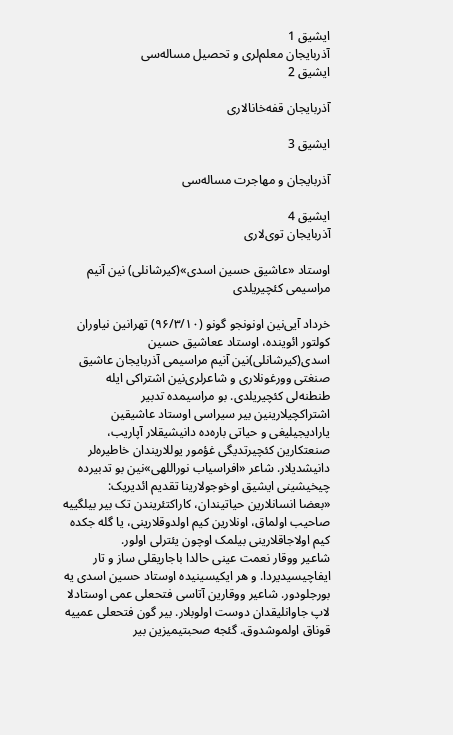ایشیق 1
آذربایجان معلم‌لری و تحصیل مساله‌سی
ایشیق 2

آذربایجان قفه‌خانالاری

ایشیق 3

آذربایجان و مهاجرت مساله‌سی

ایشیق 4
آذربایجان توی‌لاری

اوستاد «عاشیق حسین اسدی»(کیرشانلی) نین آنیم مراسیمی کئچیریلدی

خرداد آیی‌نین اونونجو گونو (۹۶/۳/۱۰) تهرانین نیاوران کولتور ائوینده، اوستاد ععاشیق حسین اسدی(کیرشانلی)نین آنیم مراسیمی آذربایجان عاشیق صنغتی وورغونلاری و شاعرلری‌نین اشتراکی ایله طنطنه‌لی کئچیریلدی. بو مراسیمده تدبیر اشتراکچیلارینین بیر سیراسی اوستاد عاشیقین یارادیجیلیغی و حیاتی باره‌ده دانیشیقلار آپاریب، صنعتکارین کئچیرتدیگی غؤمور یوللاریندان خاطیره‌لر دانیشدیلار. شاعر «افراسیاب نوراللهی»نین بو تدبیرده چیخیشینی ایشیق اوخوجولارینا تقدیم ائدیریک:
«بعضا انسانلارین حیاتیندان، کاراکتئریندن تک بیر بیلگییه صاحیب اولماق، اونلارین کیم اولدوقلارینی، یا گله جکده کیم اولاجاقلارینی بیلمک اوچون یئترلی اولور.
شاعیر ووقار نعمت عینی حالدا باجاریقلی ساز و تار ایفاچیسیدیردا. و هر ایکیسینیده اوستاد حسین اسدی یه بورجلودور. شاعیر ووقارین آتاسی فتحعلی عمی ‌اوستادلا لاپ جاوانلیقدان دوست اولوبلار. بیر گون فتحعلی عمییه قوناق اولموشدوق. گئجه صحبتیمیزین بیر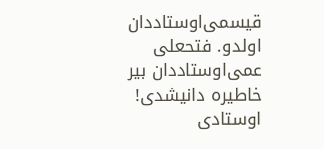قیسمی‌اوستاددان اولدو. فتحعلی عمی‌اوستاددان بیر خاطیره دانیشدی! اوستادی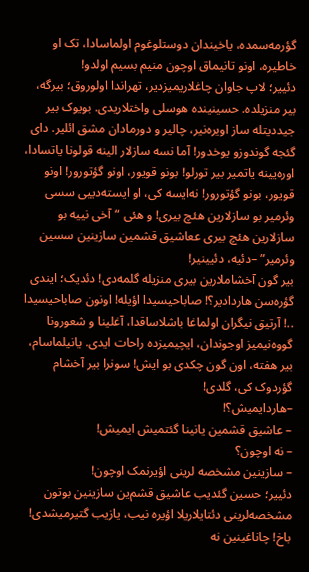گؤرمه‌سمده، یاخیندان دوستلوغوم اولماسادا، تک او خاطیره، اونو تانیماق اوچون منیم بسیم اولدو!
دئییر؛ لاپ جاوان چاغلاریمیزدیر، تهراندا اولوروق؛ بیرگه، بیر منزیلده. حسینینده هوسلی واختلاریدی. بویوک بیر جیددیتله ساز اویره‌نیر، چالیر و دورمادان مشق ائلیر. دای گئجه گوندوزو یوخدور! آما نسه سازلار الینه قولونا یاتسادا، اوره‌یینه یاتمیر بیر تورلو! بونو قویور، اونو گؤتورور! اونو قویور، بونو گؤتورور! نه‌ایسه کی، او ایسته‌دییی سسی وئرمیر بو سازلارین هئچ بیری! و هئی “آخی نییه بو سازلارین هئچ بیری ععاشیق قشمین سازینین سسین وئرمیر” –دئیه، دئیینیر!
بیر گون آخشاملارین بیری منزیله گلمه‌دی! دئدیک؛ ایندی گؤره‌سن‌ هاردادیر؟! صاباحیسیدا اؤیله! اونون صاباحیسیدا ..! آرتیق نیگران اولماغا باشلاساقدا، آغلینا و شعورونا گووه‌نیمیز اوجوندان، ایچیمیزده راحات ایدی. یانیلماسام، بیر هفته، اون گون چکدی بو ایش! سونرا بیر آخشام گؤردوک کی، گلدی!
–هاردایمیش؟!
– عاشیق قشمین یانینا گئتمیش ایمیش!
– نه اوچون؟
– سازینین مشخصه لرینی اؤیرنمک اوچون!
دئییر؛ حسین گئدیب عاشیق قشم‌ین سازینین بوتون مشخصه‌لرینی دئتایلاریلا اؤیره نیب، یازیب گتیرمیشدی! باخ! چاناغینین نه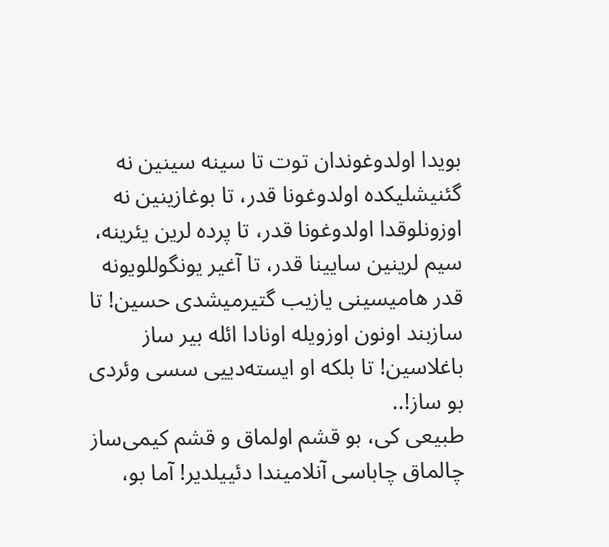بویدا اولدوغوندان توت تا سینه سینین نه گئنیشلیکده اولدوغونا قدر، تا بوغازینین نه اوزونلوقدا اولدوغونا قدر، تا پرده لرین یئرینه، سیم لرینین سایینا قدر، تا آغیر یونگوللویونه قدر‌ هامیسینی یازیب گتیرمیشدی حسین! تا سازبند اونون اوزویله اونادا ائله بیر ساز باغلاسین! تا بلکه او ایسته‌دییی سسی وئردی بو ساز!..
طبیعی کی، بو قشم اولماق و قشم کیمی‌ساز چالماق چاباسی آنلامیندا دئییلدیر! آما بو،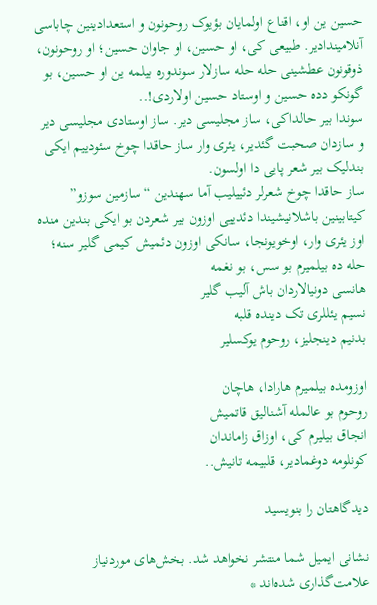حسین ین او، اقناع اولمایان بؤیوک روحونون و استعدادینین چاباسی آنلامیندادیر. طبیعی کی، او حسین، او جاوان حسین؛ او روحونون، ذوقونون عطشینی حله حله سازلار سوندوره بیلمه ین او حسین، بو گونکو دده حسین و اوستاد حسین اولاردی!..
سوندا بیر حالداکی، ساز مجلیسی دیر. ساز اوستادی مجلیسی دیر و سازدان صحبت گئدیر، یئری وار ساز حاقدا چوخ سئودییم ایکی بندلیک بیر شعر پایی دا اولسون.
ساز حاقدا چوخ شعرلر دئییلیب آما سهندین “سازمین سوزو” کیتابینین باشلانیشیندا دئدییی اوزون بیر شعردن بو ایکی بندین منده اوز یئری وار، اوخویونجا، سانکی اوزون دئمیش کیمی گلیر سنه؛
حله ده بیلمیرم بو سس، بو نغمه
هانسی دونیالاردان باش آلیب گلیر
نسیم یئللری تک دینده قلبه
بدنیم دینجلیز، روحوم یوکسلیر

اوزومده بیلمیرم هارادا، هاچان
روحوم بو عالمله آشنالیق قاتمیش
انجاق بیلیرم کی، اوزاق زاماندان
کونلومه دوغمادیر، قلبیمه تانیش..

دیدگاهتان را بنویسید

نشانی ایمیل شما منتشر نخواهد شد. بخش‌های موردنیاز علامت‌گذاری شده‌اند *